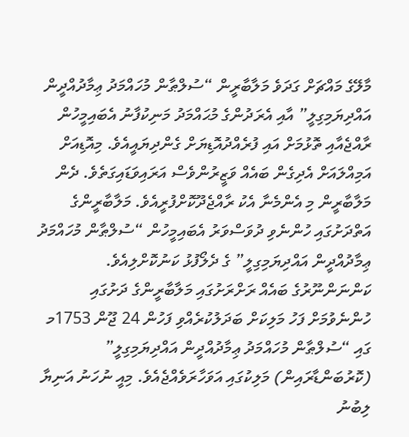މާލޭގެ މައްޗަށް ގަދަވެ މަލާބާރީން “ސުލްޠާން މުހައްމަދު ޢިމާދުއްދީން އައްދިޔަމިގިލީ” އާއި އެރަދުންގެ މުޙައްމަދު މަނިކުފާނު އެބައިމީހުން ރާއްޖެއާއި ތޮޅުމަށް އައި ފުރެއްދުއޮޑިޔަށް ގެންދިޔައީއެވެ. މިއޮޑިއަށް އަމިއްލައަށް އެދިގެން ބައެއް ވަޒީރުންވެސް އަރައިވަޑައިގަތެވެ. ދެން މަލާބާރީން މި އެންމެނާ އެކު ރާއްޖެދޫކޮށްފުރީއެވެ. މަލާބާރީންގެ އަތްދަށުގައި ހުންނެވި ދުވަސްވަރު އެބައިމީހުން “ސުލްޠާން މުހައްމަދު ޢިމާދުއްދީން އައްދިޔަމިގިލީ” ގެ ދެލޯފުޅު ކަނުކޮށްލިއެވެ. ކަންނަންނޫރުގެ ބައެއް ރަށްރަށުގައި މަލާބާރީންގެ ދަށުގައި ހުންނެވުމަށް ފަހު މަލިކަށް ބަދަލުކުރެއްވި ފަހުން 24 ޖޫން 1753މ ގައި “ސުލްޠާން މުހައްމަދު ޢިމާދުއްދީން އައްދިޔަމިގިލީ” (ކޮރުބަންޑާރައިން) މަލިކުގައި އަވަހާރަވެއްޖެއެވެ. މިއީ ނުހަނު އަނިޔާ ލިބުނު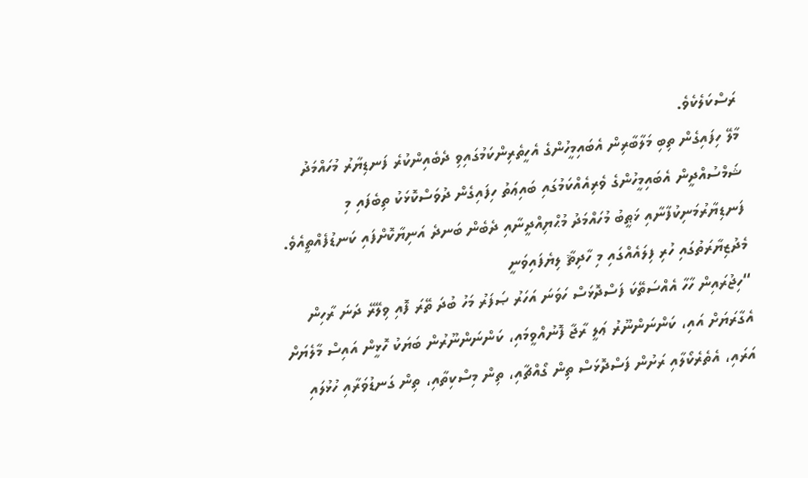ރަސްކަލެކެވެ.
މާލޭ ހިފައިގެން ތިބި މަލާބާރިން އެބައިމީހުންގެ އެހީތެރިންކަމުގައިވި ދެބެއިންކުރެ ފަނޑިޔާރު މުހައްމަދު ޝަމްސުއްދީން އެބައިމީހުންގެ ވެރިއެއްކަމުގައި ބައިޢަތު ހިފައިގެން ދުވަސްކޮޅަކު ތިބެފައި މި ފަނޑިޔާރުމަނިކުފާނާއި ޚަޠީބު މުހައްމަދު މުޙްޔިއްދީނާއި ދެބެން ބަނދެ އަނިޔާކޮށްފައި ކަނޑުފެއްތީއެވެ.
މެދުޒިޔާރަތުގައި ހުރި ފިލައެއްގައި މި ހާދިޘާ ލިޔެފައިވަނީ
“ހިޖުރައިން ހާހާ އެއްސަތޭކަ ފަސްދޮޅަސް ހަވަނަ އަހަރު ޞަފަރު މަހު ބުދަ ތޭރަ ފޮއި ވިލޭރޭ ދަނަ ރާހިން އެގާރަޔަށް އައި، ކަންނަންނޫރު ޢަލީ ރާޖާ ފޮނުއްވީމައި، ކަންނަންނޫރުން ބަޔަކު ހޮޅީން އައިސް މާލެޔަށް އަރައި، އެތެރެކޯލާއި ރަށުން ފަސްދޮޅަސް ތިން ގޯއްޗާއި، ތިން މިސްކިތާއި، ތިން ގަނޑުވަރާއި ހުޅުލައި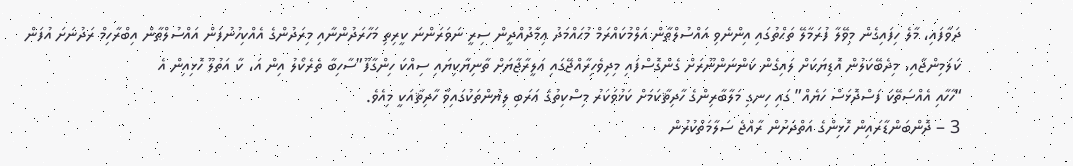ދަވާފައި، މާލެ ހިފައިގެން މިވޭލާ ފުރަމާލޭ ތަޙްތުގައި އިންނެވި އައްސުލްޠާން އަލްމުކައްރަމް މުޙައްމަދު ޢިމާދުއްދީން ސިރީ ނަވަރަންނަ ކީރިތި މަހާރަދުންނާއި މިރަދުންގެ އެއްކިހުނުފަން އައްސުލްޠާން އިބްރާހިމް ރަދުނަށަ އުފަން ކަލަމިންޖާއި، މިދެބޭކަލުން އޮޑިޔަކަށް ލައިގެން ކަންނަންނޫރަށް ގެންގޮސްފައި މިދިވެހިރާއްޖޭގައި ޢަލީރާޖާޔަށް ތާނިޔާކިޔައި ސިއްކަ ހިންގާފޫ”ސާހިބާ ތެރެކޯލު އިން އަ، ކާ އަތުލޫ ހޮޅިއިން އެ
“ހާހާއި އެއްސަތޭކަ ފަސްދޮޅަސް ހަޔެއް” ގައި ހިނގި މަލާބާރިންގެ ހާދިޘާކަމަށް ކަޅުވަކަރު މިސްކިތުގެ ޢަރަބި ލިޔުންތަކުގައިވާ ހާދިޘާއަކީ މިއެވެ.
3 – ދޮންބަންޑާރައިން ހޮޅިންގެ އަތްދަށުން ރާއްޖެ ސަލާމަތްކުރުން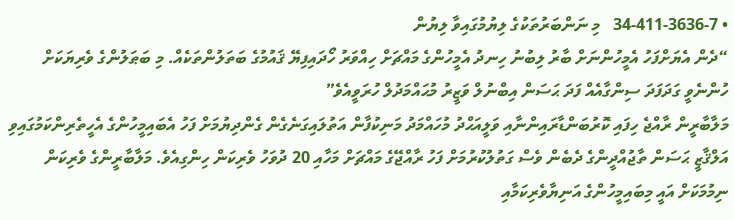• 34-411-3636-7   މި ނަންބަރުތަކުގެ ލިޔުމުގައިވާ ލިޔުން
“ދެން އެޔަށްފަހު އެމީހުންނަށް ބާރު ލިބުނު ހިނދު އެމީހުންގެ މައްޗަށް ހިއްވަރު ހޯދައިފިޔޭ ޤައުމުގެ ބަތަލުންތަކެއް. މި ބަޠަލުންގެ ވެރިޔަކަށް ހުންނެވީ ގަދަފަދަ ސިންގާއެއް ފަދަ ޙަސަން އިބްނުލް ވަޒީރު މުޙައްމަދުލް ހުރަވީއެވެ”
މަލާބާރީން ރާއްޖެ ހިފައި ކޮރުބަންޑާރައިންނާއި ވަލީއަޙްދު މުހައްމަދު މަނިކުފާން އަތުލައިގަނެގެން ގެންދިޔުމަށް ފަހު އެބައިމީހުންގެ އެހީތެރިންކަމުގައިވި އަލްޤާޒީ ޙަސަން ތާޖުއްދީންގެ ދެބެން ވެސް ގަތުލުކުރުމަށް ފަހު ރާއްޖޭގެ މައްޗަށް މަހާއި 20 ދުވަހު ވެރިކަން ހިންގިއެވެ. މަލާބާރީންގެ ވެރިކަން ނިމުމަކަށް އައީ މިބައިމީހުންގެ އަނިޔާވެރިކަމާއި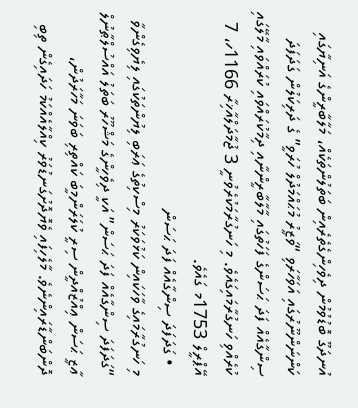އުނދަގޫ ބޮޑުވުމުން ދިވެހިންގެތެރެއިން ބަތަލުންތަކެއް، މަލާބާރީންގެ އަނިޔާގައި ކަންނަންނޫރުގައި އަވަހާރަވި “ވަޒީރު މުޙައްމަދުލް ހުރަވީ” ގެ ދަރިކަލުން ގަދަފަދަ ސިންގާއެއް ފަދަ ޙަސަންގެ ފަހަތުގައި މާލާބާރީންނާއި ދިމާކުރައްވައި ކުރައްވައި މާލޭގައި ކުރެއްވި ހަނގުރާމައިގައެވެ. މި ހަނގުރާމަކުރެވުނީ 3 ޖުމާދަލްއާޚިރާ 1166ހ، 7 އޭޕްރީލް 1753މ ގައެވެ.
  • ގަދަފަދަ ސިންގާއެއް ފަދަ ޙަސަން
މި ހަނގުރާމައިގެ ވާހަކައިން ކަޅުވަކަރު މިސްކިތުގެ ޢަރަބި ލިޔުންތަކުގައި ލިޔެވިގެންވާ “ގަދަފަދަ ސިންގާއެއް ފަދަ ޙަސަން” އަކީ ދިވެހީންގެ މަޝްހޫރު ބަތަލު އައްސުލްޠާނުލް ޢާޒީ ޙަސަން ޢިއްޒުއްދީން ސިރީ ކުލަރަންމީބަ ކައްތިރި ބަވަނަ މަހާރަދުން، ދޮންބަންޑާރައިންނެވެ. މާލެހިފައި ވެޔޮދޮށުގަނޑުވަރު ކިއްލާއެއްކަމު ހަދައިގެން ތިބި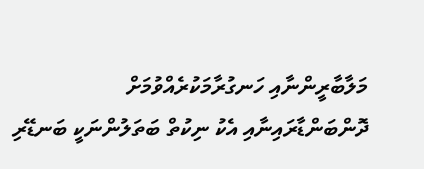މަލާބާރީންނާއި ހަނގުރާމަކުރެއްވުމަށް ދޮންބަންޑާރައިނާއި އެކު ނިކުތް ބަތަލުންނަކީ ބަނޑޭރި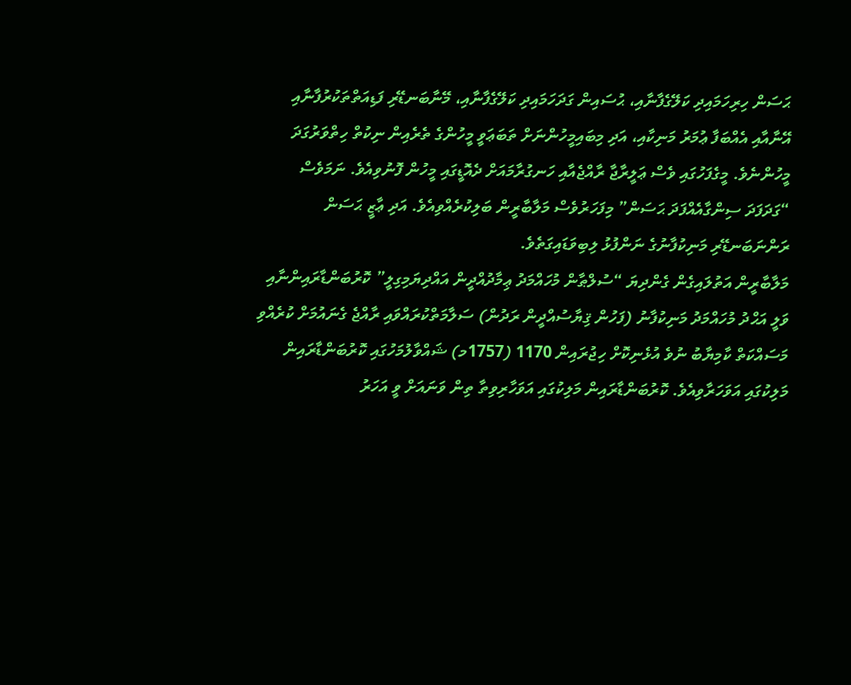ޙަސަން ހިރިހަމައިދި ކަލޭގެފާނާއި، ޙުސައިން ގަދަހަމައިދި ކަލޭގެފާނާއި، މޭނާބަނޑޭރި ފަޑިއަތްތަކުރުފާނާއި އޭނާއާއި އެއްބަފާ ޢުމަރު މަނިކާއި، އަދި މިބައިމީހުންނަށް ތަބަޢަވީ މީހުންގެ ތެރެއިން ނިކުތް ހިތްވަރުގަދަ މީހުންނެވެ. މީގެފަހުގައި ވެސް ޢަލީރާޖާ ރާއްޖެއާއި ހަނގުރާމައަށް ދެއޮޑީގައި މީހުން ފޮނުވިއެވެ. ނަމަވެސް “ގަދަފަދަ ސިންގާއެއްފަދަ ޙަސަން” މިފަހަރުވެސް މަލާބާރީން ބަލިކުރެއްވިއެވެ. އަދި ޢާޒީ ޙަސަން ރަންނަބަނޑޭރި މަނިކުފާނުގެ ނަންފުޅު ލިބިވަޑައިގަތެވެ.
މަލާބާރީން އަތުލައިގެން ގެންދިޔަ “ސުލްޠާން މުހައްމަދު ޢިމާދުއްދީން އައްދިޔަމިގިލީ” ކޮރުބަންޑާރައިންނާއި ވަލީ އަޙްދު މުހައްމަދު މަނިކުފާނު (ފަހުން ޤިޔާސުއްދީން ރަދުން) ސަލާމަތްކުރައްވައި ރާއްޖެ ގެނައުމަށް ކުރެއްވި މަސައްކަތް ކާމިޔާބު ނުވެ އުޅެނިކޮށް ހިޖުރައިން 1170 (1757މ) ޝައްވާލުމަހުގައި ކޮރުބަންޑާރައިން މަލިކުގައި އަވަހަރާވިއެވެ. ކޮރުބަންޑާރައިން މަލިކުގައި އަވަހާރިވިތާ ތިން ވަނައަށް ވީ އަހަރު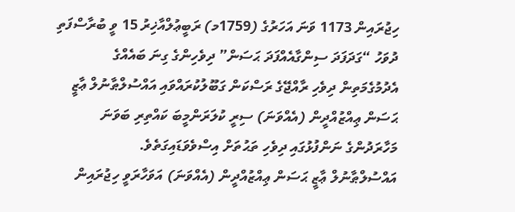ހިޖުރައިން 1173 ވަނަ އަހަރުގެ (1759މ) ރަބީޢުލްއާޚިރު 15 ވީ ބުރާސްފަތި ދުވަހު “ގަދަފަދަ ސިންގާއެއްފަދަ ޙަސަން” ދިވެހިންގެ ގިނަ ބައެއްގެ އެދުމުގެމަތިން ދިވެހި ރާއްޖޭގެ ރަސްކަން ގަބޫލުކުރައްވައި އައްސުލްޠާނުލް ޢާޒީ ޙަސަން ޢިއްޒުއްދީން (އެއްވަނަ) ސިރީ ކުލަރަންމީބަ ކައްތިރި ބަވަނަ މަހާރަދުންގެ ނަންފުޅުގައި ދިވެހި ތަޙުތަށް އިސްވެވަޑައިގަތެވެ.
އައްސުލްޠާނުލް ޢާޒީ ޙަސަން ޢިއްޒުއްދީން (އެއްވަނަ) އަވަހާރަވީ ހިޖުރައިން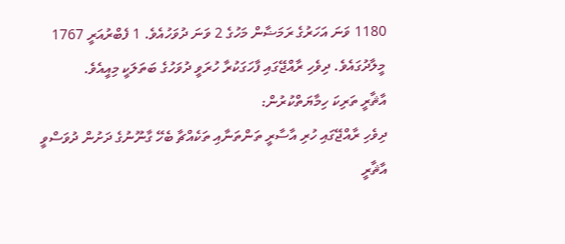1180 ވަނަ އަހަރުގެ ރަމަޟާން މަހުގެ 2 ވަނަ ދުވަހުއެވެ. 1 ފެބްރުއަރީ 1767 މީލާދުގައެވެ. ދިވެހި ރާއްޖޭގައި ފާހަގަކުރާ ހުރަވީ ދުވަހުގެ ބަތަލަކީ މިއީއެވެ.
އާޘާރީ ތަރިކަ ހިމާޔަތްކުރުން:
ދިވެހި ރާއްޖޭގައި ހުރި އާސާރީ ތަންތަނާއި ތަކެއްޗާ ބެހޭ ގާނޫނުގެ ދަށުން ދުވަސްވީ އާޘާރީ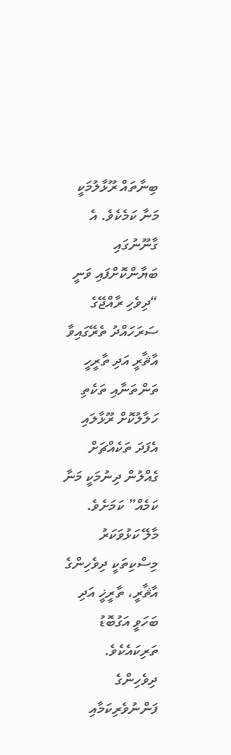ބިނާތައް ރޫޅާލުމަކީ މަނާ ކަމެކެވެ. އެ ގާނޫނުގައި ބަޔާންކޮށްފައި ވަނީ “ދިވެހި ރާއްޖޭގެ ސަރަހައްދު ތެރޭގައިވާ އާޘާރީ އަދި ތާރީހީ ތަންތަނާއި ތަކެތި ހަލާލުކޮށް ރޫޅާލައި އެފަދަ ތަކެއްޗަށް ގެއްލުން ދިނުމަކީ މަނާ ކަމެއް” ކަމަށެވެ.
މާލޭ ކަޅުވަކަރު މިސްކިތަކީ ދިވެހިންގެ އާޘާރީ، ތާރީޚީ އަދި ބަހަވީ އަގުބޮޑު ތަރިކައެކެވެ. ދިވެހިންގެ ފަންނުވެރިކަމާއި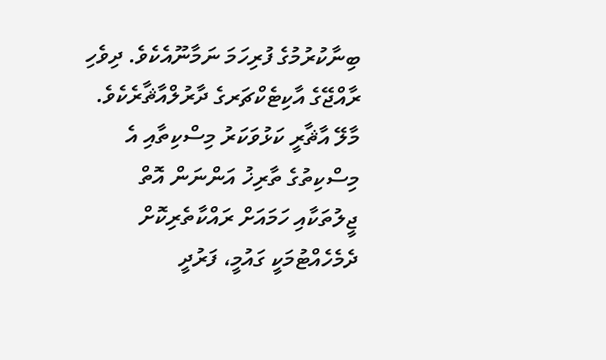ބިނާކުރުމުގެ ފުރިހަމަ ނަމާނޫއެކެވެ. ދިވެހި ރާއްޖޭގެ އާކިޓެކްޗަރގެ ދާރުލްއާޘާރެކެވެ. މާލޭ އާޘާރީ ކަޅުވަކަރު މިސްކިތާއި އެ މިސްކިތުގެ ތާރިޚު އަންނަން އޮތް ޖީލުތަކާއި ހަމައަށް ރައްކާތެރިކޮށް ދެމެހެއްޓުމަކީ ގައުމީ، ފަރުދީ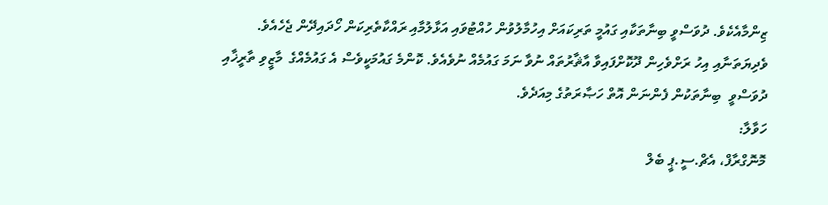ޒިންމާއެކެވެ. ދުވަސްވީ ބިނާތަކާއި ގައުމީ ތަރިކައަށް އިހުމާލުވުން ހުއްޓުވައި އަޅާލުމާއި ރައްކާތެރިކަން ހޯދައިދޭން ޖެހެއެވެ.  ވެދިޔަތަނާއި އިހު ރަށްވެހިން ދޫކޮށްފައިވާ އާޘާރުތައް ނުވާ ނަމަ ގައުމެއް ނުވެއެވެ. ކޮންމެ ގައުމަކީވެސް އެ ގައުމެއްގެ  މާޒީވި ތާރީޚާއި ދުވަސްވީ  ބިނާތަކުން ފެންނަން އޮތް ހަޞާރަތުގެ މިއަދެވެ.
ހަވާލާ:
މޮނޮގްރާފް، އެޗް.ސީ.ޕީ ބެލް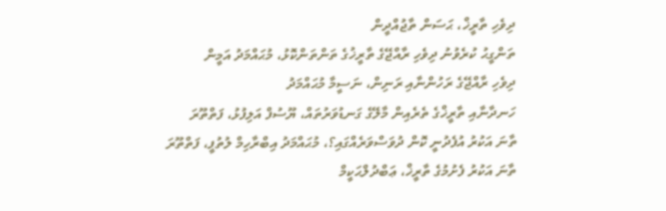ދިވެހި ތާރީޚް، ޙަސަން ތާޖުއްދީން
ތަންގީޙު ކުރެވުނު ދިވެހި ރާއްޖޭގެ ތާރީޚުގެ ތަންތަންކޮޅު، މުޙައްމަދު އަމީން
ދިވެހި ރާއްޖޭގެ ރަހުންނާއި ރަނިން، ނަސީމާ މުޙައްމަދު
ހަނދާނާއި ތާރީޚްގެ ތެރެއިން މާލޭގެ ގަނޑުވަރުތައް، ޔޫސުފް އަލިފުޅު، ފަތްތޫރަ
ތާނަ އަކުރު އުފެދުނީ ކޮން ދުވަސްވަރެއްގައި؟، މުޙައްމަދު އިބްރާހިމް ލުތުފީ، ފަތްތޫރަ
ތާނަ އަކުރު ފެށުމުގެ ތާރީޚް، ޢަބްދުލްޙަކީމް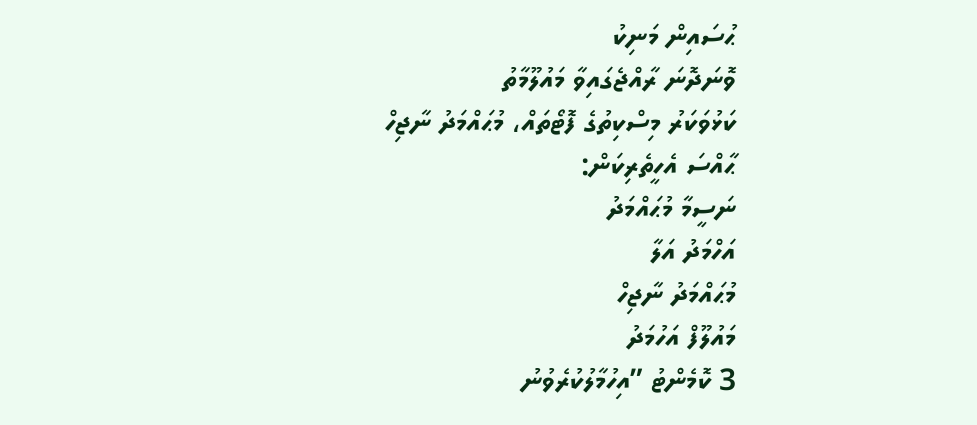ޙުސައިން މަނިކު
ވޮނަދޮނަ ރާއްޖެގައިވާ މައުލޫމާތު
ކަޅުވަކަރު މިސްކިތުގެ ފޮޓޯތައް، މުޙައްމަދު ނާޖިހް
ޙާއްސަ އެހީތެރިކަން:
ނަސީމާ މުޙައްމަދު
އަހްމަދު އަލާ
މުޙައްމަދު ނާޖިހް
މައުލޫފް އަހުމަދު
3 ކޮމެންޓު ”އިހުމާލުކުރެވުނު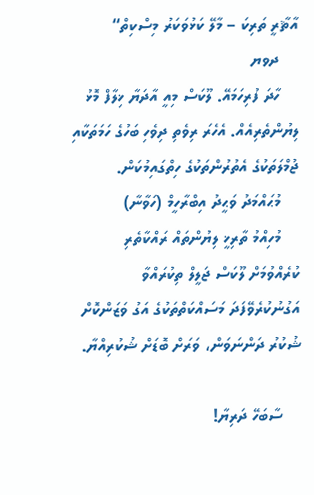އާޘާރީ ތަރިކަ – މާލޭ ކަޅުވަކަރު މިސްކިތް“
    ދވޔ
    ހާދަ ފުރިހަމައޭ. ލޫކަސް މިއީ އާދަޔާ ޚިލާފް މޮޅު ލިޔުންތެރިއެއް. އެހެރަ ރިވެތި ދިވެހި ބަހުގެ ހަމަތަކާއި ޖުމްލަތަކުގެ އެތުރުންތަކުގެ ހިތްގައިމުކަން.
    މުޙައްމަދު ވަޙީދު އިބްރާހީމް (ހަވާނާ)
    މުހިއްމު ތާރިޚީ ލިޔުންތައް ރައްކާތެރި ކުރެއްވުމަށް ލޫކަސް ޖަލީލް ތިކުރައްވާ އަގުނުކުރެވޭފަދަ މަސައްކަތްތަކުގެ އަގު ވަޒަންކޮށް ޝުކުރު ދަންނަވަން، ވަރަށް ބޮޑަށް ޝުކުރިއްޔާ.

    ސާބަހޭ ދަރިޔާ!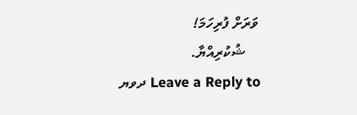ވަރަށް ފުރިހަމަ!
    ޝުކުރިއްޔާ.
Leave a Reply to ދވޔ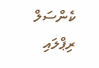ކެންސަލް ރިޕްލައި